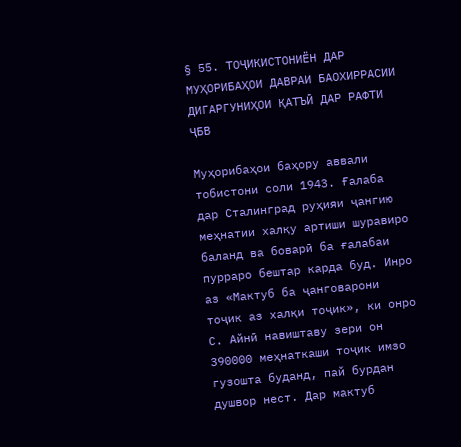§ 55. ТОҶИКИСТОНИЁН ДАР МУҲОРИБАҲОИ ДАВРАИ БАОХИРРАСИИ ДИГАРГУНИҲОИ ҚАТЪӢ ДАР РАФТИ ҶБВ

Муҳорибаҳои баҳору аввали тобистони соли 1943. Ғалаба дар Сталинград руҳияи ҷангию меҳнатии халқу артиши шуравиро баланд ва боварӣ ба ғалабаи пурраро бештар карда буд. Инро аз «Мактуб ба ҷанговарони тоҷик аз халқи тоҷик», ки онро С. Айнӣ навиштаву зери он 390000 меҳнаткаши тоҷик имзо гузошта буданд, пай бурдан душвор нест. Дар мактуб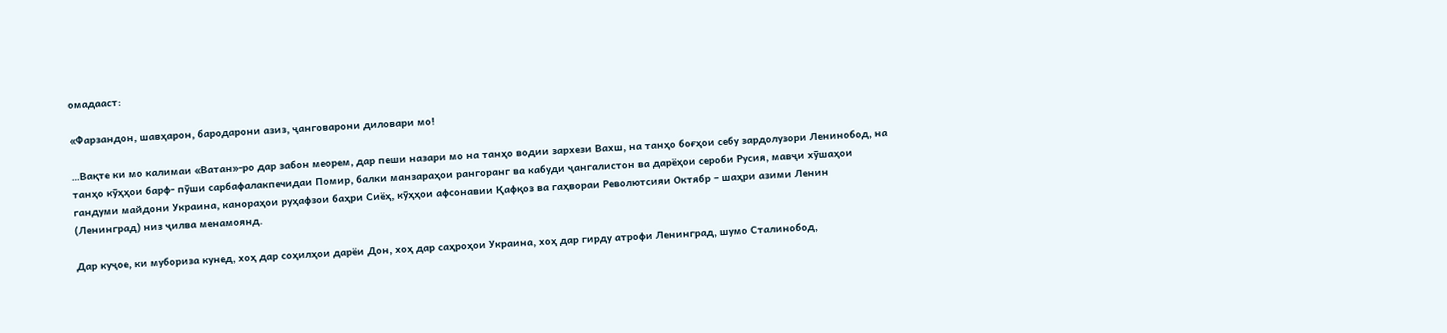омадааст:

«Фарзандон, шавҳарон, бародарони азиз, ҷанговарони диловари мо!

…Вақте ки мо калимаи «Ватан»-ро дар забон меорем, дар пеши назари мо на танҳо водии зархези Вахш, на танҳо боғҳои себу зардолузори Ленинобод, на танҳо кӯҳҳои барф- пӯши сарбафалакпечидаи Помир, балки манзараҳои рангоранг ва кабуди ҷангалистон ва дарёҳои сероби Русия, мавҷи хӯшаҳои гандуми майдони Украина, канораҳои руҳафзои баҳри Сиёҳ, кӯҳҳои афсонавии Қафқоз ва гаҳвораи Револютсияи Октябр – шаҳри азими Ленин (Ленинград) низ ҷилва менамоянд.

Дар куҷое, ки мубориза кунед, хоҳ дар соҳилҳои дарёи Дон, хоҳ дар саҳроҳои Украина, хоҳ дар гирду атрофи Ленинград, шумо Сталинобод,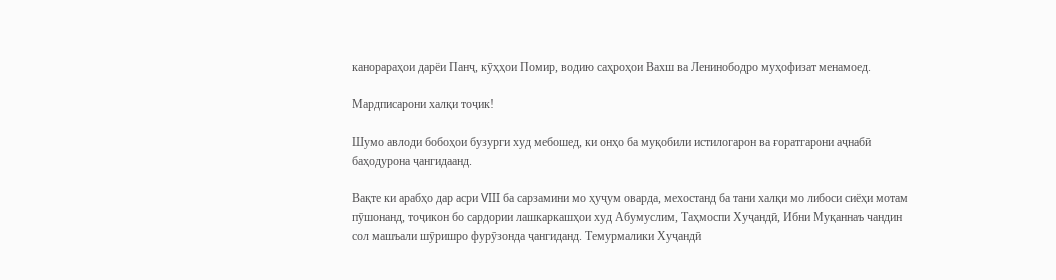канорараҳои дарёи Панҷ, кӯҳҳои Помир, водию саҳроҳои Вахш ва Ленинободро муҳофизат менамоед.

Мардписарони халқи тоҷик!

Шумо авлоди бобоҳои бузурги худ мебошед, ки онҳо ба муқобили истилогарон ва ғоратгарони аҷнабӣ баҳодурона ҷангидаанд.

Вақте ки арабҳо дар асри VIII ба сарзамини мо ҳуҷум оварда, мехостанд ба тани халқи мо либоси сиёҳи мотам пӯшонанд, тоҷикон бо сардории лашкаркашҳои худ Абумуслим, Таҳмоспи Хуҷандӣ, Ибни Муқаннаъ чандин сол машъали шӯришро фурӯзонда ҷангиданд. Темурмалики Хуҷандӣ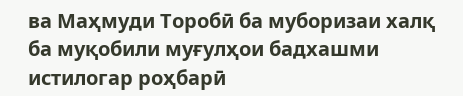ва Маҳмуди Торобӣ ба муборизаи халқ ба муқобили муғулҳои бадхашми истилогар роҳбарӣ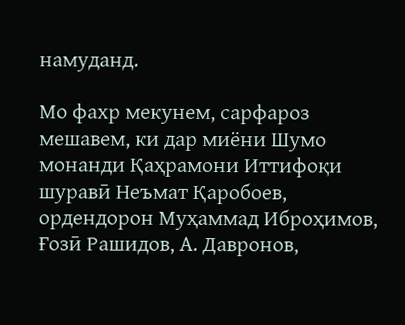намуданд.

Мо фахр мекунем, сарфароз мешавем, ки дар миёни Шумо монанди Қаҳрамони Иттифоқи шуравӣ Неъмат Қаробоев, ордендорон Муҳаммад Иброҳимов, Ғозӣ Рашидов, А. Давронов,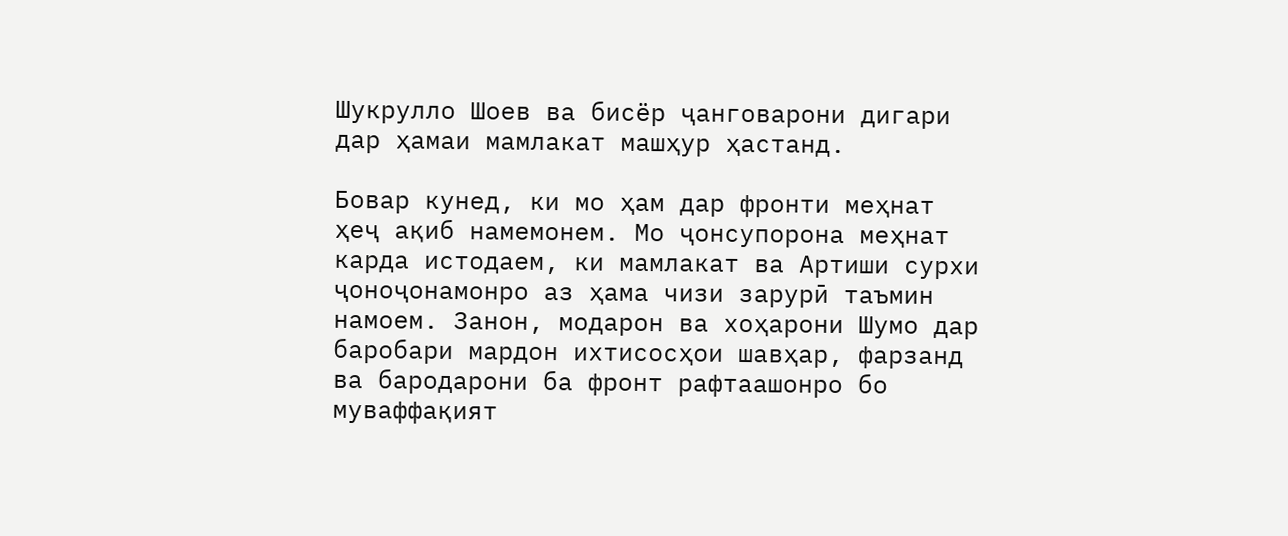Шукрулло Шоев ва бисёр ҷанговарони дигари дар ҳамаи мамлакат машҳур ҳастанд.

Бовар кунед, ки мо ҳам дар фронти меҳнат ҳеҷ ақиб намемонем. Мо ҷонсупорона меҳнат карда истодаем, ки мамлакат ва Артиши сурхи ҷоноҷонамонро аз ҳама чизи зарурӣ таъмин намоем. Занон, модарон ва хоҳарони Шумо дар баробари мардон ихтисосҳои шавҳар, фарзанд ва бародарони ба фронт рафтаашонро бо муваффақият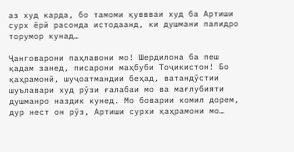аз худ карда, бо тамоми қуввваи худ ба Артиши сурх ёрӣ расонда истодаанд, ки душмани палидро торумор кунад…

Ҷанговарони паҳлавони мо! Шердилона ба пеш қадам занед, писарони маҳбуби Тоҷикистон! Бо қаҳрамонӣ, шуҷоатмандии беҳад, ватандӯстии шуълавари худ рӯзи ғалабаи мо ва мағлубияти душманро наздик кунед. Мо боварии комил дорем, дур нест он рӯз, Артиши сурхи қаҳрамони мо…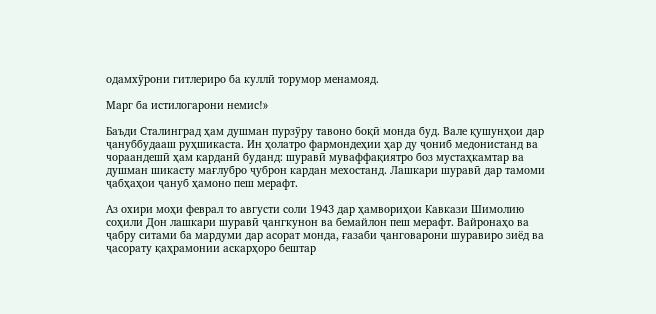одамхӯрони гитлериро ба куллӣ торумор менамояд.

Марг ба истилогарони немис!»

Баъди Сталинград ҳам душман пурзӯру тавоно боқӣ монда буд. Вале қушунҳои дар ҷануббудааш руҳшикаста. Ин ҳолатро фармондеҳии ҳар ду ҷониб медонистанд ва чораандешӣ ҳам карданӣ буданд: шуравӣ муваффақиятро боз мустаҳкамтар ва душман шикасту мағлубро ҷуброн кардан мехостанд. Лашкари шуравӣ дар тамоми ҷабҳаҳои ҷануб ҳамоно пеш мерафт.

Аз охири моҳи феврал то августи соли 1943 дар ҳамвориҳои Кавкази Шимолию соҳили Дон лашкари шуравӣ ҷангкунон ва бемайлон пеш мерафт. Вайронаҳо ва ҷабру ситами ба мардуми дар асорат монда, ғазаби ҷанговарони шуравиро зиёд ва ҷасорату қаҳрамонии аскарҳоро бештар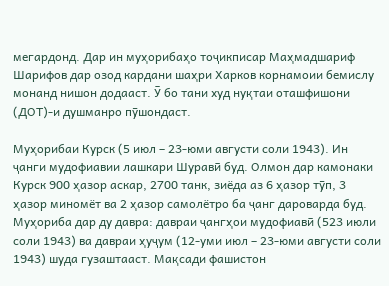мегардонд. Дар ин муҳорибаҳо тоҷикписар Маҳмадшариф Шарифов дар озод кардани шаҳри Харков корнамоии бемислу монанд нишон додааст. Ӯ бо тани худ нуқтаи оташфишони (ДОТ)-и душманро пӯшондаст.

Муҳорибаи Курск (5 июл – 23-юми августи соли 1943). Ин ҷанги мудофиавии лашкари Шуравӣ буд. Олмон дар камонаки Курск 900 ҳазор аскар, 2700 танк, зиёда аз 6 ҳазор тӯп, 3 ҳазор миномёт ва 2 ҳазор самолётро ба ҷанг дароварда буд. Муҳориба дар ду давра: давраи ҷангҳои мудофиавӣ (523 июли соли 1943) ва давраи ҳуҷум (12-уми июл – 23-юми августи соли 1943) шуда гузаштааст. Мақсади фашистон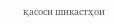қасоси шикастҳои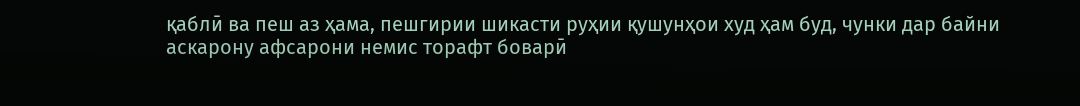қаблӣ ва пеш аз ҳама, пешгирии шикасти руҳии қушунҳои худ ҳам буд, чунки дар байни аскарону афсарони немис торафт боварӣ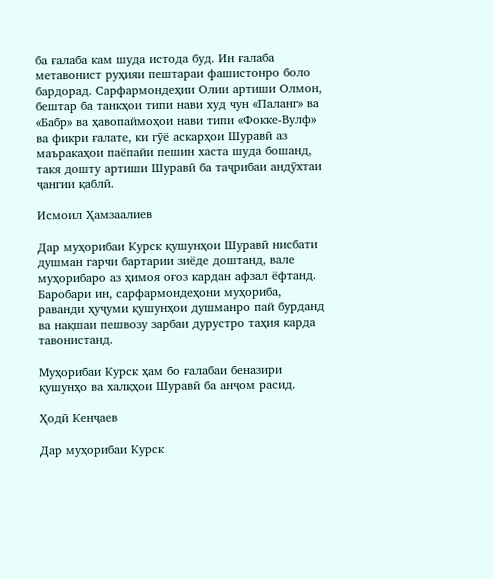ба ғалаба кам шуда истода буд. Ин ғалаба метавонист руҳияи пештараи фашистонро боло бардорад. Сарфармондеҳии Олии артиши Олмон, бештар ба танкҳои типи нави худ чун «Паланг» ва «Бабр» ва ҳавопаймоҳои нави типи «Фокке-Вулф» ва фикри ғалате, ки гӯё аскарҳои Шуравӣ аз маъракаҳои паёпайи пешин хаста шуда бошанд, такя дошту артиши Шуравӣ ба таҷрибаи андӯхтаи ҷангии қаблӣ.

Исмоил Ҳамзаалиев

Дар муҳорибаи Курск қушунҳои Шуравӣ нисбати душман гарчи бартарии зиёде доштанд, вале муҳорибаро аз ҳимоя оғоз кардан афзал ёфтанд. Баробари ин, сарфармондеҳони муҳориба, раванди ҳуҷуми қушунҳои душманро пай бурданд ва нақшаи пешвозу зарбаи дурустро таҳия карда тавонистанд.

Муҳорибаи Курск ҳам бо ғалабаи беназири қушунҳо ва халқҳои Шуравӣ ба анҷом расид.

Ҳодӣ Кенҷаев

Дар муҳорибаи Курск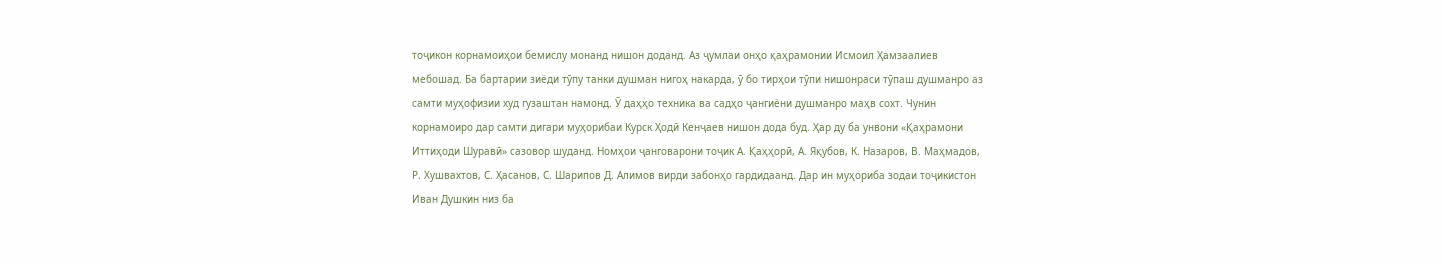тоҷикон корнамоиҳои бемислу монанд нишон доданд. Аз ҷумлаи онҳо қаҳрамонии Исмоил Ҳамзаалиев мебошад. Ба бартарии зиёди тӯпу танки душман нигоҳ накарда, ӯ бо тирҳои тӯпи нишонраси тӯпаш душманро аз самти муҳофизии худ гузаштан намонд. Ӯ даҳҳо техника ва садҳо ҷангиёни душманро маҳв сохт. Чунин корнамоиро дар самти дигари муҳорибаи Курск Ҳодӣ Кенҷаев нишон дода буд. Ҳар ду ба унвони «Қаҳрамони Иттиҳоди Шуравӣ» сазовор шуданд. Номҳои ҷанговарони тоҷик А. Қаҳҳорӣ, А. Яқубов, К. Назаров, В. Маҳмадов, Р. Хушвахтов, С. Ҳасанов, С. Шарипов Д. Алимов вирди забонҳо гардидаанд. Дар ин муҳориба зодаи тоҷикистон Иван Душкин низ ба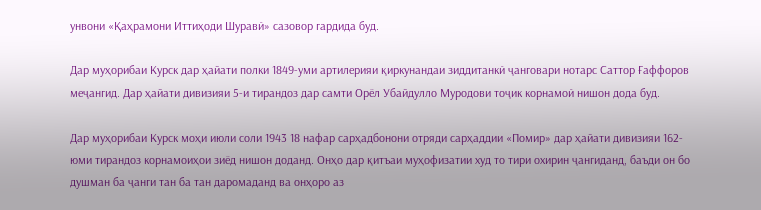унвони «Қаҳрамони Иттиҳоди Шуравӣ» сазовор гардида буд.

Дар муҳорибаи Курск дар ҳайати полки 1849-уми артилерияи қиркунандаи зиддитанкӣ ҷанговари нотарс Саттор Ғаффоров меҷангид. Дар ҳайати дивизияи 5-и тирандоз дар самти Орёл Убайдулло Муродови тоҷик корнамоӣ нишон дода буд.

Дар муҳорибаи Курск моҳи июли соли 1943 18 нафар сарҳадбонони отряди сарҳаддии «Помир» дар ҳайати дивизияи 162-юми тирандоз корнамоиҳои зиёд нишон доданд. Онҳо дар қитъаи муҳофизатии худ то тири охирин ҷангиданд, баъди он бо душман ба ҷанги тан ба тан даромаданд ва онҳоро аз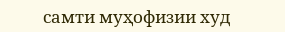самти муҳофизии худ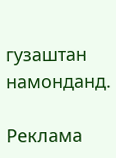гузаштан намонданд.

Реклама